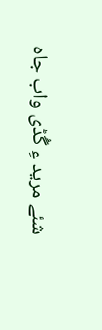شئے مرید ءِ گُڈی واب جاہ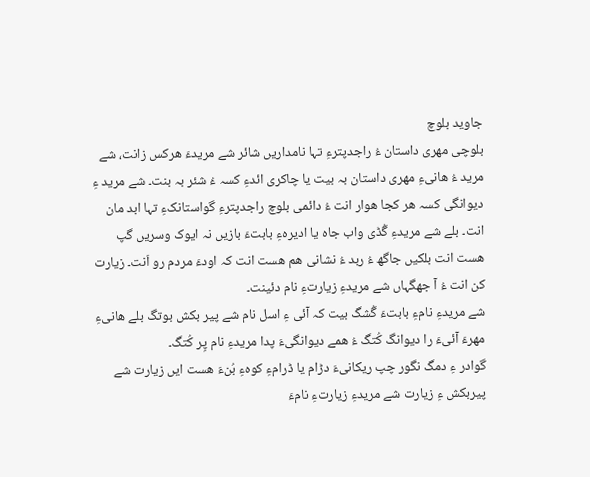جاوید بلوچ
بلوچی مھری داستان ءُ راجدپترءِ تہا نامداریں شائر شے مریدءَ ھرکس زانت، شے مرید ءُ ھانیءِ مھری داستان بہ بیت یا چاکری ائدءِ کسہ ءُ شئر بہ بنت۔ شے مرید ءِ دیوانگی کسہ ھر کجا ھوار انت ءُ دائمی بلوچ راجدپترءِ گواستانکءِ تہا ابد مان انت۔ بلے شے مریدءِ گُڈی واب جاہ یا ادیرہءِ بابتءَ بازیں نہ ایوک وسریں گپ ھست انت بلکیں جاگھ ءُ ربد ءُ نشانی ھم ھست انت کہ اودءَ مردم رو اَنت۔ زیارت کن انت ءُ آ جھگہاں شے مریدءِ زیارتءِ نام دئینت۔
شے مریدءِ نامءِ بابتءَ گُشگ بیت کہ آئی ءِ اسل نام شے پیر بکش بوتگ بلے ھانیءِ مھرءَ آئیءَ را دیوانگ کُتگ ءُ ھمے دیوانگیءَ پدا مریدءِ نام پِر کُتگ۔
گوادر ءِ دمگ نگور چپ ریکانیءَ دڑام یا ڈرامءِ کوہءِ بُنءَ ھست ایں زیارت شے پیربکش ءِ زیارت شے مریدءِ زیارتءِ نامءَ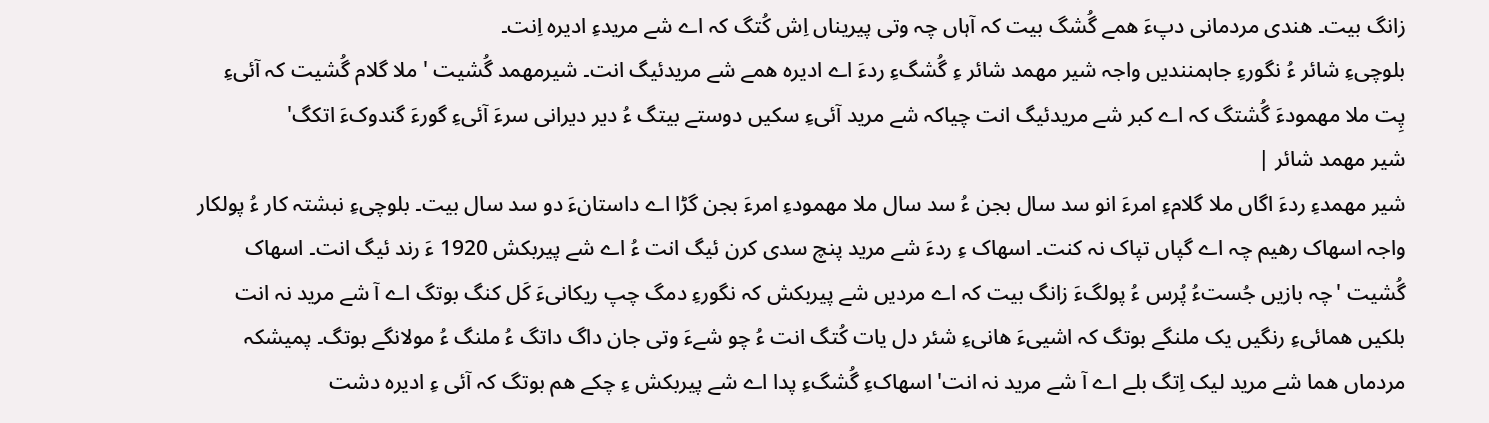زانگ بیت۔ ھندی مردمانی دپءَ ھمے گُشگ بیت کہ آہاں چہ وتی پیریناں اِش کُتگ کہ اے شے مریدءِ ادیرہ اِنت۔
بلوچیءِ شائر ءُ نگورءِ جاہمنندیں واجہ شیر مھمد شائر ءِ گُشگءِ ردءَ اے ادیرہ ھمے شے مریدئیگ انت۔ شیرمھمد گُشیت ' ملا گلام گُشیت کہ آئیءِ پِت ملا مھمودءَ گُشتگ کہ اے کبر شے مریدئیگ انت چیاکہ شے مرید آئیءِ سکیں دوستے بیتگ ءُ دیر دیرانی سرءَ آئیءِ گورءَ گندوکءَ اتکگ'
شیر مھمد شائر |
شیر مھمدءِ ردءَ اگاں ملا گلامءِ امرءَ انو سد سال بجن ءُ سد سال ملا مھمودءِ امرءَ بجن گڑا اے داستانءَ دو سد سال بیت۔ بلوچیءِ نبشتہ کار ءُ پولکار واجہ اسھاک رھیم چہ اے گپاں تپاک نہ کنت۔ اسھاک ءِ ردءَ شے مرید پنچ سدی کرن ئیگ انت ءُ اے شے پیربکش 1920 ءَ رند ئیگ انت۔ اسھاک گُشیت 'چہ بازیں جُستءُ پُرس ءُ پولگءَ زانگ بیت کہ اے مردیں شے پیربکش کہ نگورءِ دمگ چپ ریکانیءَ کَل کنگ بوتگ اے آ شے مرید نہ انت بلکیں ھمائیءِ رنگیں یک ملنگے بوتگ کہ اشییءَ ھانیءِ شئر دل یات کُتگ انت ءُ چو شےءَ وتی جان داگ داتگ ءُ ملنگ ءُ مولانگے بوتگ۔ پمیشکہ مردماں ھما شے مرید لیک اِتگ بلے اے آ شے مرید نہ انت' اسھاکءِ گُشگءِ پدا اے شے پیربکش ءِ چکے ھم بوتگ کہ آئی ءِ ادیرہ دشت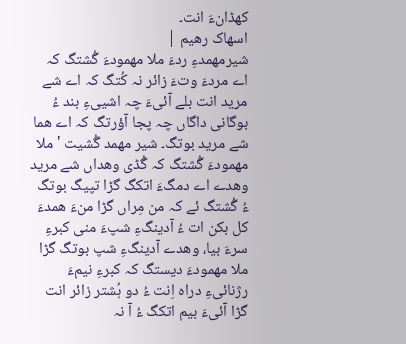کھڈانءَ انت۔
اسھاک رھیم |
شیرمھمدءِ ردءَ ملا مھمودءَ گُشتگ کہ اے مردءَ وتءَ زائر نہ کُتگ کہ اے شے مرید انت بلے آئیءَ چہ اشییءِ بند ءُ بوگانی داگاں چہ پجا آؤرتگ کہ اے ھما شے مرید بوتگ۔ شیر مھمد گُشیت ' ملا مھمودءَ گُشتگ کہ گُڈی وھداں شے مرید وھدے اے دمگءَ اتکگ گڑا تپیگ بوتگ ءُ گُشتگ ئے کہ من مِراں گڑا منءَ ھمدءَ کل بکن ات ءُ آدینگءِ شپءَ منی کبرءِ سرءَ بیا، وھدے آدینگءِ شپ بوتگ گڑا ملا مھمودءَ دیستگ کہ کبرءِ نیمءَ رژنائیءِ دراہ اِنت ءُ دو ہُشتر زائر انت گڑا آئیءَ بیم اتکگ ءُ آ نہ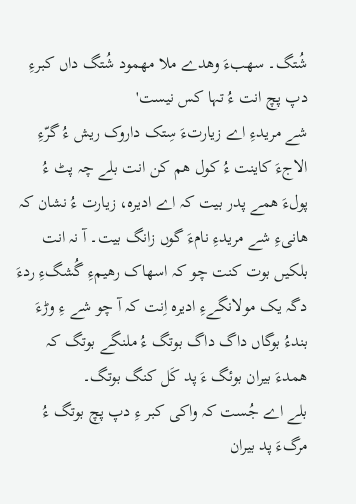شُتگ۔ سھبءَ وھدے ملا مھمود شُتگ داں کبرءِ دپ پچ انت ءُ تہا کس نیست'
شے مریدءِ اے زیارتءَ سِتک داروک ریش ءُ گرّءِ الاجءَ کاینت ءُ کول ھم کن انت بلے چہ پٹ ءُ پولءَ ھمے پدر بیت کہ اے ادیرہ، زیارت ءُ نشان کہ ھانیءِ شے مریدءِ نامءَ گوں زانگ بیت۔ آ نہ انت بلکیں بوت کنت چو کہ اسھاک رھیمءِ گُشگءِ ردءَ دگہ یک مولانگےءِ ادیرہ اِنت کہ آ چو شے ءِ وڑءَ بندءُ بوگاں داگ داگ بوتگ ءُ ملنگے بوتگ کہ ھمدءَ بیران بوئگ ءَ پد کَل کنگ بوتگ۔
بلے اے جُست کہ واکی کبر ءِ دپ پچ بوتگ ءُ مرگءَ پد بیران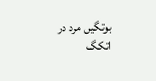بوتگیں مرد در اتکگ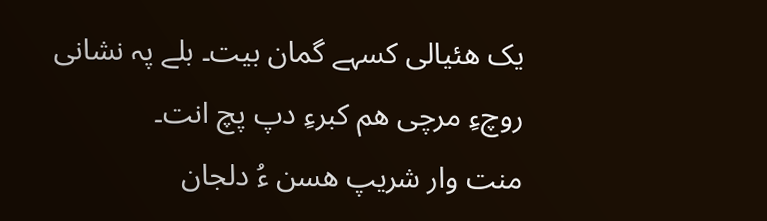یک ھئیالی کسہے گمان بیت۔ بلے پہ نشانی روچءِ مرچی ھم کبرءِ دپ پچ انت۔
منت وار شریپ ھسن ءُ دلجان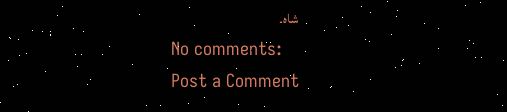شاہ۔
No comments:
Post a Comment